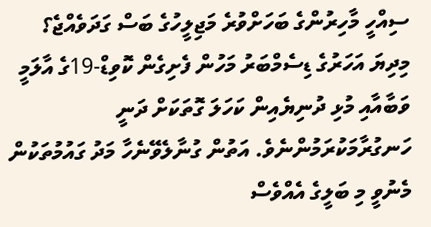ސިއްހީ މާހިރުންގެ ބަހަށްވުރެ މަޖިލީހުގެ ބަސް ގަދަވެއްޖެ؟
މިދިޔަ އަހަރުގެ ޑިސެމްބަރު މަހުން ފެށިގެން ކޮވިޑް-19ގެ އާލަމީ ވަބާއާއި މުޅި ދުނިޔެއިން ކަހަލަ ގޮތަކަށް ދަނީ ހަނގުރާމަކުރަމުންނެވެ. އަތުން ގުނާލެވޭނެހާ މަދު ގައުމުތަކުން މެނުވީ މި ބަލީގެ އެއްވެސް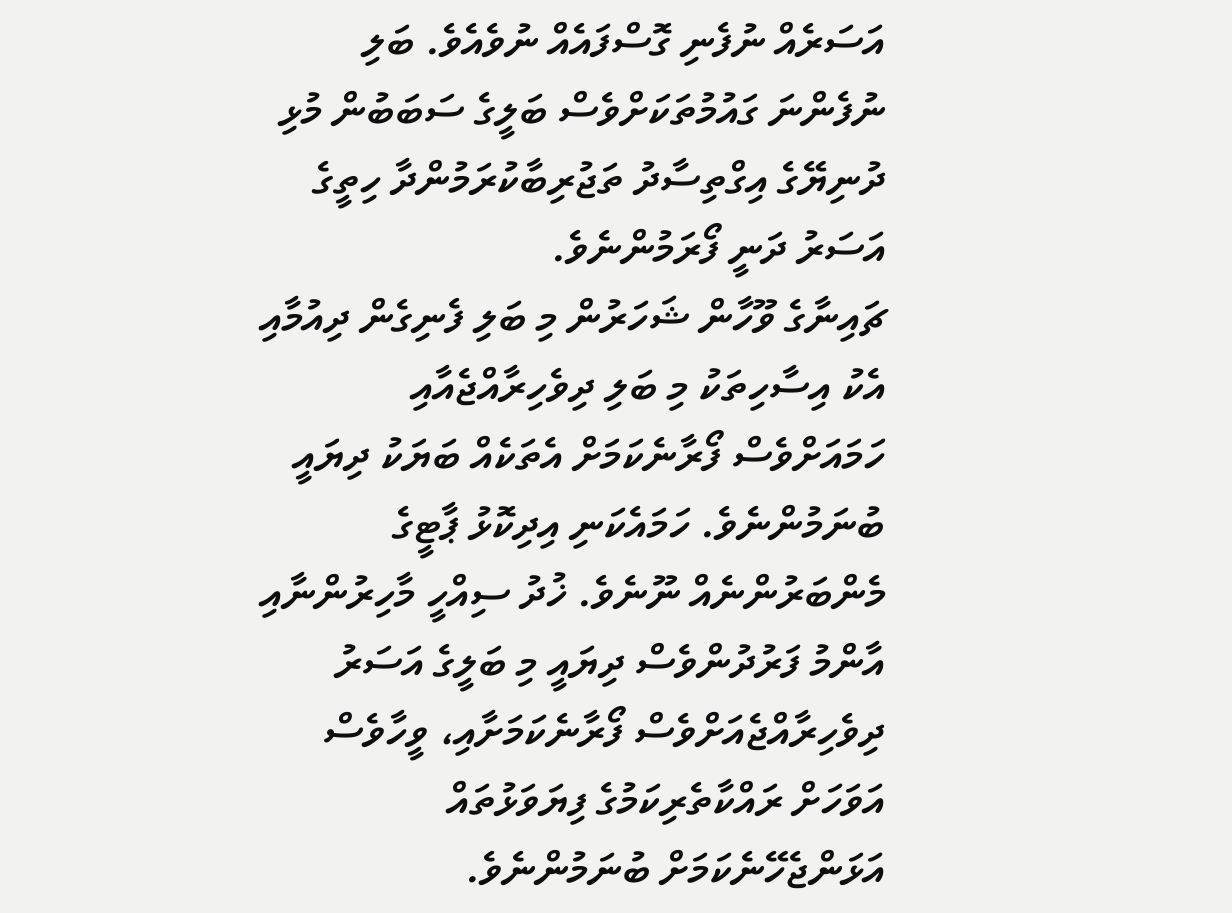އަސަރެއް ނުފެނި ގޮސްފައެއް ނުވެއެވެ. ބަލި ނުފެންނަ ގައުމުތަކަށްވެސް ބަލީގެ ސަބަބުން މުޅި ދުނިޔޭގެ އިގްތިސާދު ތަޖުރިބާކުރަމުންދާ ހިތީގެ އަސަރު ދަނީ ފޯރަމުންނެވެ.
ޗައިނާގެ ވޫހާން ޝަހަރުން މި ބަލި ފެނިގެން ދިއުމާއި އެކު އިސާހިތަކު މި ބަލި ދިވެހިރާއްޖެއާއި ހަމައަށްވެސް ފޯރާނެކަމަށް އެތަކެއް ބަޔަކު ދިޔައީ ބުނަމުންނެވެ. ހަމައެކަނި އިދިކޮޅު ޕާޓީގެ މެންބަރުންނެއް ނޫނެވެ. ޚުދު ސިއްހީ މާހިރުންނާއި އާންމު ފަރުދުންވެސް ދިޔައީ މި ބަލީގެ އަސަރު ދިވެހިރާއްޖެއަށްވެސް ފޯރާނެކަމަށާއި، ވީހާވެސް އަވަހަށް ރައްކާތެރިކަމުގެ ފިޔަވަޅުތައް އަޅަންޖެހޭނެކަމަށް ބުނަމުންނެވެ.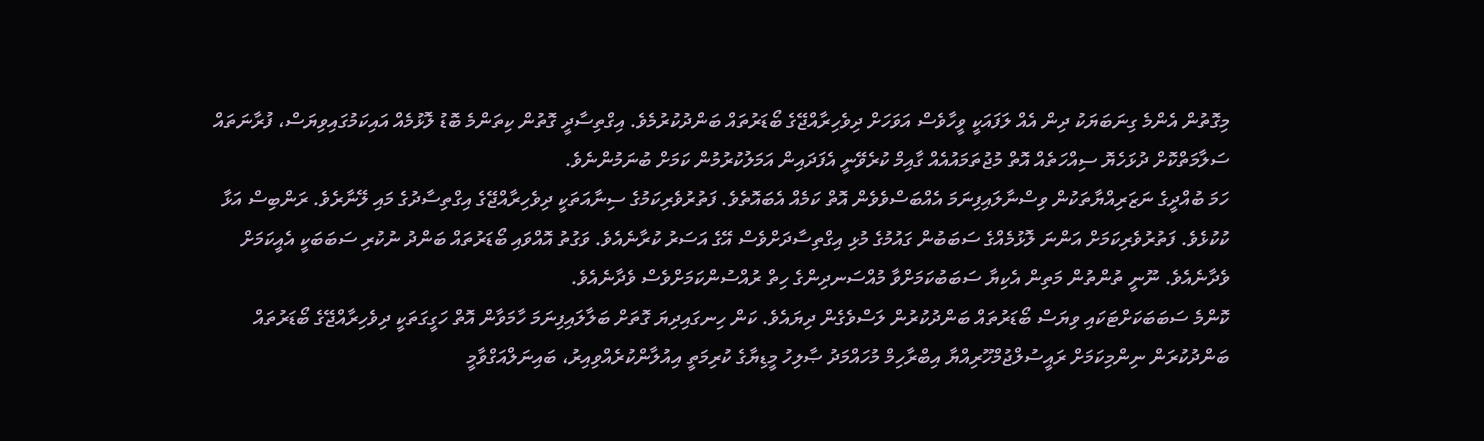މިގޮތުން އެންމެ ގިނަބަޔަކު ދިން އެއް ލަފައަކީ ވީހާވެސް އަވަހަށް ދިވެހިރާއްޖޭގެ ބޯޑަރުތައް ބަންދުކުރުމެވެ. އިގްތިސާދީ ގޮތުން ކިތަންމެ ބޮޑު ލޮޅުމެއް އައިކަމުގައިވިޔަސް، ފުރާނަތައް ސަލާމަތްކޮށް ދުޅަހެޔޮ ސިއްހަތެއް އޮތް މުޖުތަމައުއެއް ގާއިމް ކުރެވޭނީ އެފަދައިން އަމަލުކުރުމުން ކަމަށް ބުނަމުންނެވެ.
ހަމަ ބުއްދީގެ ނަޒަރިއްޔާތަކުން ވިސްނާލައިފިނަމަ އެއްބަސްވެވެން އޮތް ކަމެއް އެބައޮތެވެ. ފަތުރުވެރިކަމުގެ ސިނާއަތަކީ ދިވެހިރާއްޖޭގެ އިގްތިސާދުގެ މައި ލޭނާރެވެ. ރަންބިސް އަޅާ ކުކުޅެވެ. ފަތުރުވެރިކަމަށް އަންނަ ލޮޅުމެއްގެ ސަބަބުން ގައުމުގެ މުޅި އިގްތިސާދަށްވެސް އޭގެ އަސަރު ކުރާނެއެވެ. ވަގުތު އޮއްވައި ބޯޑަރުތައް ބަންދު ނުކުރި ސަބަބަކީ އެއީކަމަށް ވެދާނެއެވެ. ނޫނީ ތުންތުން މަތިން އެކިޔާ ސަބަބުކަމަށްވާ މުއްސަނދިންގެ ހިތް ރުއްސުންކަމަށްވެސް ވެދާނެއެވެ.
ކޮންމެ ސަބަބަކަށްޓަކައި ވިޔަސް ބޯޑަރުތައް ބަންދުކުރުން ލަސްވެގެން ދިޔައެވެ. ކަން ހިނގައިދިޔަ ގޮތަށް ބަލާލައިފިނަމަ ހާމަވާން އޮތް ހަގީގަތަކީ ދިވެހިރާއްޖޭގެ ބޯޑަރުތައް ބަންދުކުރަން ނިންމިކަމަށް ރައީސުލްޖުމްހޫރިއްޔާ އިބްރާހިމް މުހައްމަދު ޞާލިހު މީޑިޔާގެ ކުރިމަތީ އިއުލާންކުރެއްވިއިރު، ބައިނަލްއަގްވާމީ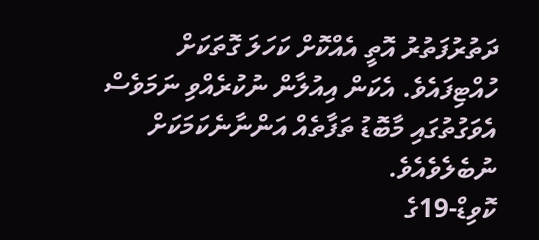ދަތުރުފަތުރު އޮތީ އެއްކޮށް ކަހަލަ ގޮތަކަށް ހުއްޓިފައެވެ. އެކަން އިއުލާން ނުކުރެއްވި ނަމަވެސް އެވަގުތުގައި މާބޮޑު ތަފާތެއް އަންނާނެކަމަކަށް ނުބެލެވެއެވެ.
ކޮވިޑް-19ގެ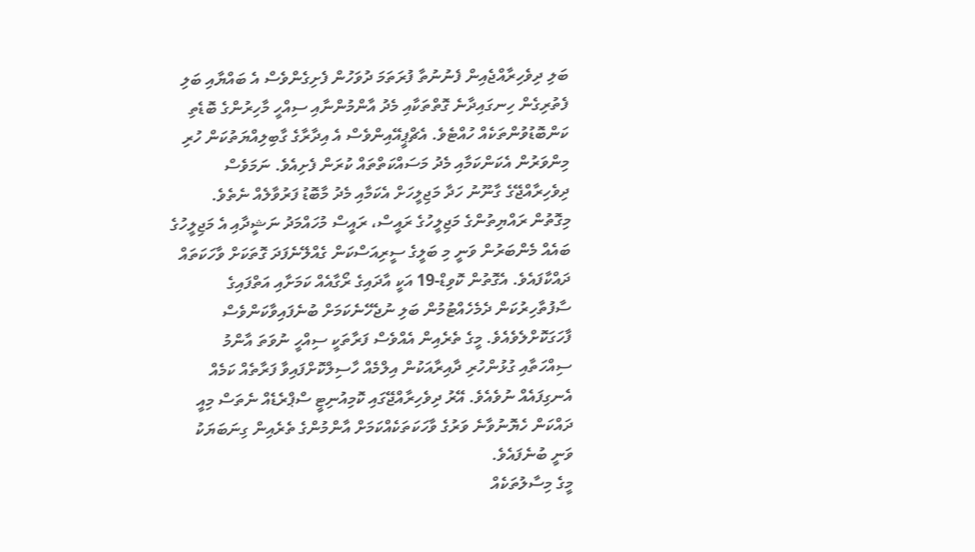ބަލި ދިވެހިރާއްޖެއިން ފެނުނުތާ ފުރަތަމަ ދުވަހުން ފެށިގެންވެސް އެ ބައްޔާއި ބަލި ފެތުރިގެން ހިނގައިދާނެ ގޮތްތަކާއި މެދު އާންމުންނާއި ސިއްހީ މާހިރުންގެ ބޮޑެތި ކަންބޮޑުވުންތަކެއް ހުއްޓެވެ. އެޗްޕީއޭއިންވެސް އެ އިދާރާގެ ގާބިލިއްޔަތުކަން ހުރި މިންވަރުން އެކަންކަމާއި މެދު މަސައްކަތްތައް ކުރަން ފެށިއެވެ. ނަމަވެސް ދިވެހިރާއްޖޭގެ ގާނޫނު ހަދާ މަޖިލީހަށް އެކަމާއި މެދު މާބޮޑު ފަރުވާލެއް ނެތެވެ.
މިގޮތުން ރައްޔިތުންގެ މަޖިލީހުގެ ރައީސް، ރައީސް މުހައްމަދު ނަޝީދާއި އެ މަޖިލީހުގެ ބައެއް މެންބަރުން ވަނީ މި ބަލީގެ ސީރިއަސްކަން ގެއްލޭނެފަދަ ގޮތަކަށް ވާހަކަތައް ދައްކާފައެވެ. އެގޮތުން ކޮވިޑް-19 އަކީ އާދައިގެ ރޯގާއެއް ކަމަށާއި އަތްފައިގެ ސާފުތާހިރުކަން ދެމެހެއްޓުމުން ބަލި ނުޖެހޭނެކަމަށް ބުނެފައިވާކަންވެސް ފާހަގަކޮށްލެވެއެވެ. މީގެ ތެރެއިން އެއްވެސް ފަރާތަކީ ސިއްހީ ނުވަތަ އާންމު ސިއްހަތާއި ގުޅުންހުރި ދާއިރާއަކުން އިލްމެއް ހާސިލްކޮށްފައިވާ ފަރާތެއް ކަމެއް އެނގިފައެއް ނުވެއެވެ. އޭރު ދިވެހިރާއްޖޭގައި ކޮމިއުނިޓީ ސްޕްރެޑެއް ނެތަސް މިއީ ދައްކަން ހެޔޮނުވާނެ ވަރުގެ ވާހަކަތަކެއްކަމަށް އާންމުންގެ ތެރެއިން ގިނަބަޔަކު ވަނީ ބުނެފައެވެ.
މީގެ މިސާލުތަކެއް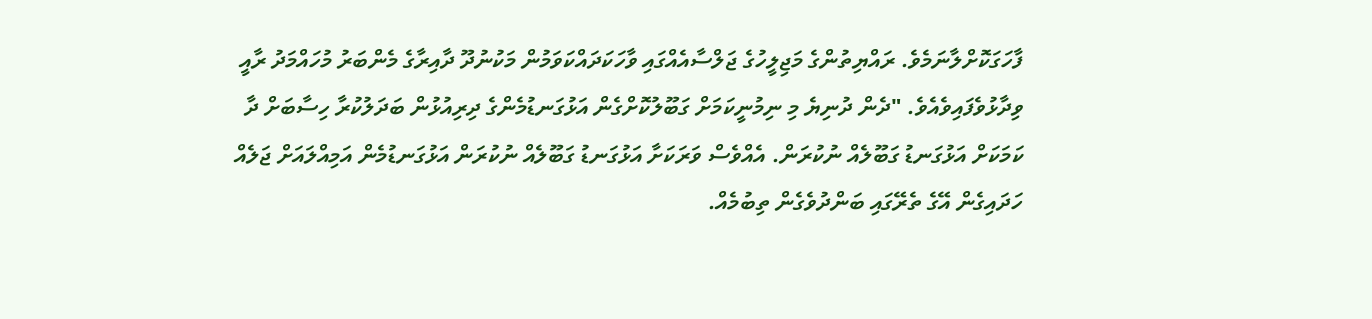ފާހަގަކޮށްލާނަމެވެ. ރައްޔިތުންގެ މަޖިލީހުގެ ޖަލްސާއެއްގައި ވާހަކަދައްކަވަމުން މަކުނުދޫ ދާއިރާގެ މެންބަރު މުހައްމަދު ރާއީ ވިދާޅުވެފައިވެއެވެ. "ދެން ދުނިޔެ މި ނިމުނީކަމަށް ގަބޫލުކޮށްގެން އަޅުގަނޑުމެންގެ ދިރިއުޅުން ބަދަލުކުރާ ހިސާބަށް ދާ ކަމަކަށް އަޅުގަނޑު ގަބޫލެއް ނުކުރަން. އެއްވެސް ވަރަކަށާ އަޅުގަނޑު ގަބޫލެއް ނުކުރަން އަޅުގަނޑުމެން އަމިއްލައަށް ޖަލެއް ހަދައިގެން އޭގެ ތެރޭގައި ބަންދުވެގެން ތިބުމެއް.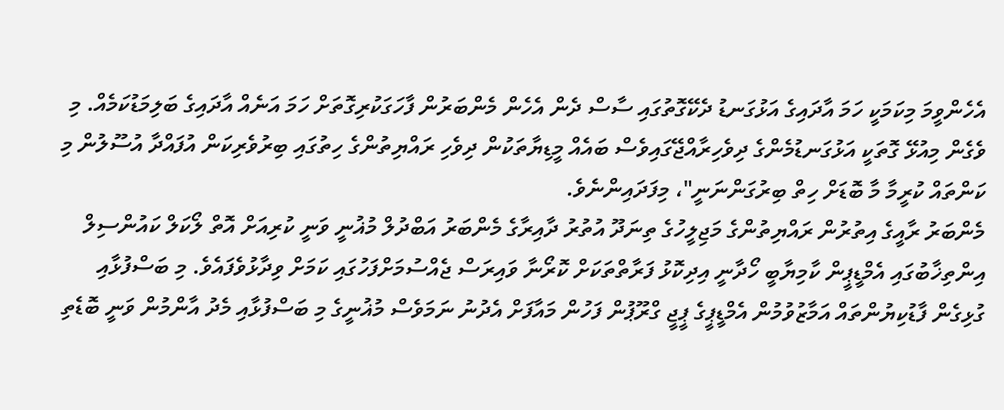އެހެންވީމަ މިކަމަކީ ހަމަ އާދައިގެ އަޅުގަނޑު ދެކޭގޮތުގައި ސާސް ދެން އެހެން މެންބަރުން ފާހަގަކުރިގޮތަށް ހަމަ އަނެއް އާދައިގެ ބަލިމަޑުކަމެއް. މި ވެގެން މިއުޅޭ ގޮތަކީ އަޅުގަނޑުމެންގެ ދިވެހިރާއްޖޭގައިވެސް ބައެއް މީޑިޔާތަކުން ދިވެހި ރައްޔިތުންގެ ހިތުގައި ބިރުވެރިކަން އުފައްދާ އުސޫލުން މި ކަންތައް ކުރީމާ މާ ބޮޑަށް ހިތް ބިރުގަންނަނީ"، މިފަދައިންނެވެ.
މެންބަރު ރާއީގެ އިތުރުން ރައްޔިތުންގެ މަޖިލީހުގެ ތިނަދޫ އުތުރު ދާއިރާގެ މެންބަރު އަބްދުލް މުޣުނީ ވަނީ ކުރިއަށް އޮތް ލޯކަލް ކައުންސިލް އިންތިޚާބުގައި އެމްޑީޕީން ކާމިޔާބީ ހޯދާނީ އިދިކޮޅު ފަރާތްތަކަށް ކޮރޯނާ ވައިރަސް ޖެއްސުމަށްފަހުގައި ކަމަށް ވިދާޅުވެފައެވެ. މި ބަސްފުޅާއި ގުޅިގެން ފާޑުކިޔުންތައް އަމާޒުވުމުން އެމްޑީޕީގެ ޕީޖީ ގްރޫޕުން ފަހުން މައާފަށް އެދުނު ނަމަވެސް މުޣުނީގެ މި ބަސްފުޅާއި މެދު އާންމުން ވަނީ ބޮޑެތި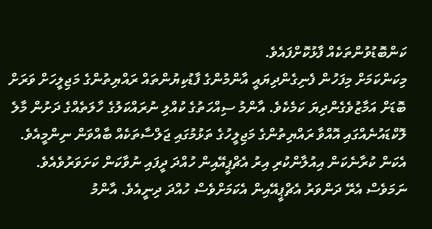ކަންބޮޑުވުންތަކެއް ފާޅުކޮށްފައެވެ.
މިކަންކަމަށް މިފަހުން ފެނިގެންދިޔައީ އާންމުންގެ ފާޑުކިޔުންތައް ރައްޔިތުންގެ މަޖިލީހަށް ވަރަށް ބޮޑަށް އަމާޒުވެގެންދިޔަ ކަމެކެވެ. އާންމު ސިއްހަތުގެ ކުއްލި ނުރައްކަލުގެ ހާލަތެއްގެ ދަށުން މާލެ ލޮކްޑައުނެއްގައި އޮއްވާ ރައްޔިތުންގެ މަޖިލީހުގެ ތަޅުމުގައި ޖަލްސާތަކެއް ބާއްވަން ނިންމީއެވެ. އެކަން ކުރާނެކަން އިއުލާންކުރި އިރު އެޗްޕީއޭއިން ހުއްދަ ދީފައި ނުވާކަން ކަށަވަރުވެއެވެ. ނަމަވެސް އެރޭ ދަންވަރު އެޗްޕީއޭއިން އެކަމަށްވެސް ހުއްދަ ދިނީއެވެ. އާންމު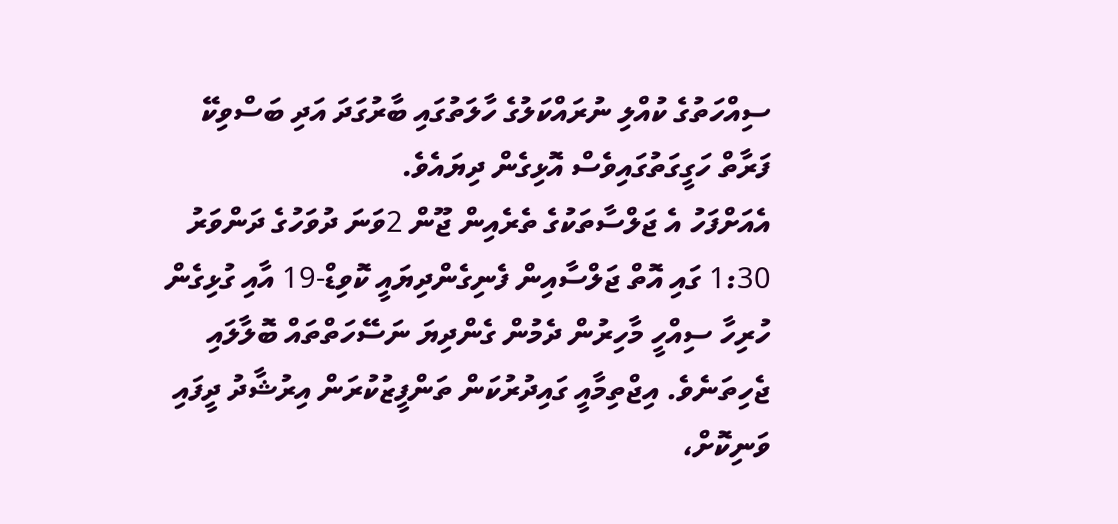ސިއްހަތުގެ ކުއްލި ނުރައްކަލުގެ ހާލަތުގައި ބާރުގަދަ އަދި ބަސްވިކޭ ފަރާތް ހަގީގަތުގައިވެސް އޮޅިގެން ދިޔައެވެ.
އެއަށްފަހު އެ ޖަލްސާތަކުގެ ތެރެއިން ޖޫން 2ވަނަ ދުވަހުގެ ދަންވަރު 1:30 ގައި އޮތް ޖަލްސާއިން ފެނިގެންދިޔައީ ކޮވިޑް-19 އާއި ގުޅިގެން ހުރިހާ ސިއްހީ މާހިރުން ދެމުން ގެންދިޔަ ނަސޭހަތްތައް ބޮލާލައި ޖެހިތަނެވެ. އިޖްތިމާއީ ގައިދުރުކަން ތަންފީޒުކުރަން އިރުޝާދު ދީފައި ވަނިކޮށް،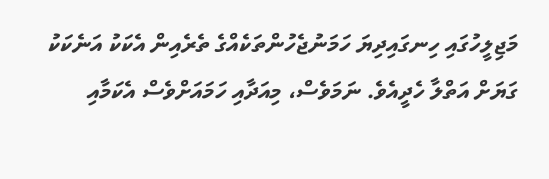މަޖިލީހުގައި ހިނގައިދިޔަ ހަމަނުޖެހުންތަކެއްގެ ތެރެއިން އެކަކު އަނެކަކު ގަޔަށް އަތްލާ ހެދީއެވެ. ނަމަވެސް، މިއަދާއި ހަމައަށްވެސް އެކަމާއި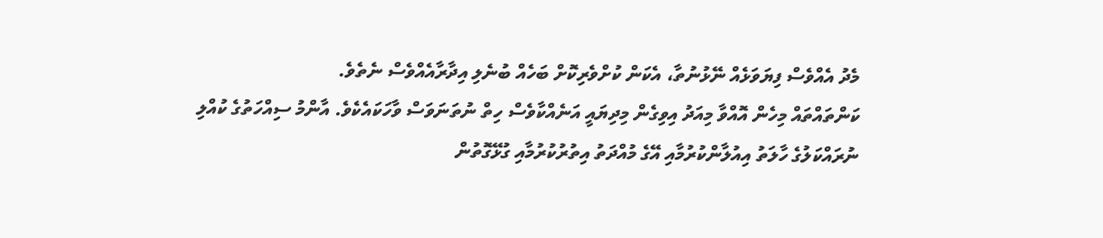މެދު އެއްވެސް ފިޔަވަޅެއް ނޭޅުނުތާ، އެކަން ކުށްވެރިކޮށް ބަހެއް ބުނެލި އިދާރާއެއްވެސް ނެތެވެ.
ކަންތައްތައް މިހެން އޮއްވާ މިއަދު އިވިގެން މިދިޔައީ އަނެއްކާވެސް ހިތް ނުތަނަވަސް ވާހަކައެކެވެ. އާންމު ސިއްހަތުގެ ކުއްލި ނުރައްކަލުގެ ހާލަތު އިއުލާންކުރުމާއި އޭގެ މުއްދަތު އިތުރުކުރުމާއި ގުޅޭގޮތުން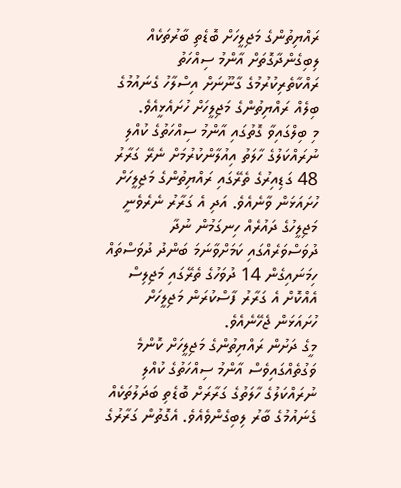ރައްޔިތުންގެ މަޖިލީހަށް ބޮޑެތި ބާރުތަކެއް ލިބިގެންދާގޮތަށް އާންމު ސިއްހަތު ރައްކާތެރިކުރުމުގެ ގާނޫނަށް އިސްލާހު ގެނައުމުގެ ބިލެއް ރައްޔިތުންގެ މަޖިލީހަށް ހުށައެޅީއެވެ.
މި ބިލްގައިވާ ގޮތުގައި އާންމު ސިއްހަތުގެ ކުއްލި ނުރައްކަލުގެ ހާލަތު އިއުލާންކުރުމަށް ނެރޭ ގަރާރު 48 ގަޑިއިރުގެ ތެރޭގައި ރައްޔިތުންގެ މަޖިލީހަށް ހުށައަޅަން ވާނެއެވެ. އަދި އެ ގަރާރު ނެރެވެނީ މަޖިލީހުގެ ދައުރެއް ހިނގަމުން ނުދާ ދުވަސްވަރެއްގައި ކަމަށްވާނަމަ ބަންދު ދުވަސްތައް ހިމަނައިގެން 14 ދުވަހުގެ ތެރޭގައި މަޖިލިސް އެއްކޮށް އެ ގަރާރު ފާސްކުރަން މަޖިލީހަށް ހުށައަޅަން ޖެހޭނެއެވެ.
މީގެ ދަށުން ރައްޔިތުންގެ މަޖިލީހަށް ކޮންމެ ވަގުތެއްގައިވެސް އާންމު ސިއްހަތުގެ ކުއްލި ނުރައްކަލުގެ ހާލަތުގެ ގަރާރަށް ބޮޑެތި ބަދަލުތަކެއް ގެނައުމުގެ ބާރު ލިބިގެންވެއެވެ. އެގޮތުން ގަރާރުގެ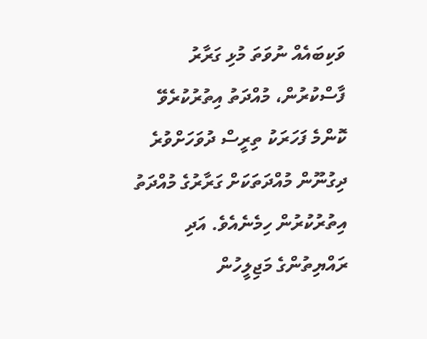ވަކިބައެއް ނުވަތަ މުޅި ގަރާރު ފާސްކުރުން، މުއްދަތު އިތުރުކުރެވޭ ކޮންމެ ފަހަރަކު ތިރީސް ދުވަހަށްވުރެ ދިގުނޫން މުއްދަތަކަށް ގަރާރުގެ މުއްދަތު އިތުރުކުރުން ހިމެނެއެވެ. އަދި ރައްޔިތުންގެ މަޖިލީހުން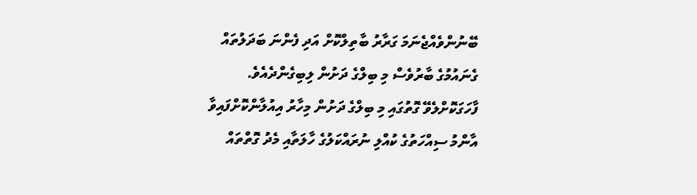ބޭނުންވެއްޖެނަމަ ގަރާރު ބާތިލްކޮށް އަދި ފެންނަ ބަދަލުތައް ގެނައުމުގެ ބާރުވެސް މި ބިލްގެ ދަށުން ލިބިގެންދެއެވެ.
ފާހަގަކޮށްލެވޭ ގޮތުގައި މި ބިލްގެ ދަށުން މިހާރު އިއުލާންކޮށްފައިވާ އާންމު ސިއްހަތުގެ ކުއްލި ނުރައްކަލުގެ ހާލަތާއި މެދު ގޮތްތައް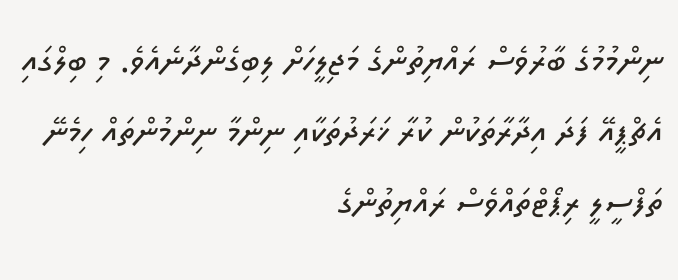ނިންމުމުގެ ބާރުވެސް ރައްޔިތުންގެ މަޖިލީހަށް ލިބިގެންދާނެއެވެ. މި ބިލްގައި އެޗްޕީއޭ ފަދަ އިދާރާތަކުން ކުރާ ޚަރަދުތަކާއި ނިންމާ ނިންމުންތައް ހިމެނޭ ތަފްސީލީ ރިޕޯޓްތައްވެސް ރައްޔިތުންގެ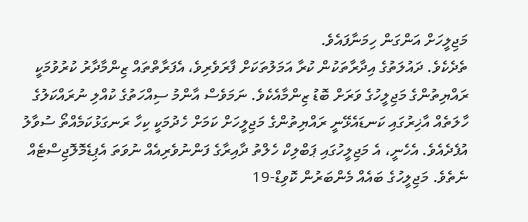މަޖިލީހަށް އަންގަން ހިމަނާފައެވެ.
ތެދެކެވެ. ދައުލަތުގެ އިދާރާތަކުން ކުރާ އަމަލުތަކަށް ފާރަވެރިވެ، އެފަރާތްތައް ޒިންމާދާރު ކުރުވުމަކީ ރައްޔިތުންގެ މަޖިލީހުގެ ވަރަށް ބޮޑު ޒިންމާއެކެވެ. ނަމަވެސް އާންމު ސިއްހަތުގެ ކުއްލި ނުރައްކަލުގެ ހާލަތެއް އާޚިރުގައި ކަނޑައެޅޭނީ ރައްޔިތުންގެ މަޖިލީހަށް ކަމަށް ހެދުމަކީ ކިހާ ރަނގަޅުކަމެއްތޯ ސުވާލު އުފެދެއެވެ. އެހެނީ، އެ މަޖިލީހުގައި ޕަބްލިކް ހެލްތު ދާއިރާގެ ފަންނުވެރިއެއް ނުވަތަ އެޕިޑެމޮލޮޖިސްޓެއް ނެތެވެ. މަޖިލީހުގެ ބައެއް މެންބަރުން ކޮވިޑް-19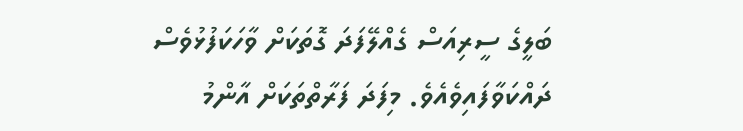ބަލީގެ ސީރިއަސް ގެއްލޭފަދަ ގޮތަކަށް ވާހަކަފުޅުވެސް ދައްކަވާފައިވެއެވެ. މިފަދަ ފަރާތްތަކަށް އާންމު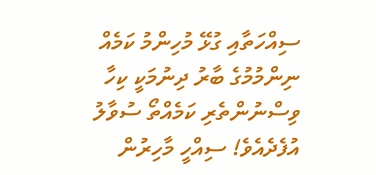ސިއްހަތާއި ގުޅޭ މުހިންމު ކަމެއް ނިންމުމުގެ ބާރު ދިނުމަކީ ކިހާ ވިސްނުންތެރި ކަމެއްތޯ ސުވާލު އުފެދެއެވެ! ސިއްހީ މާހިރުން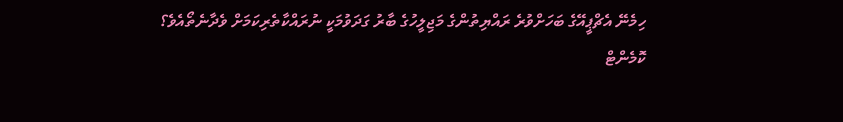ހިމެނޭ އެޗްޕީއޭގެ ބަހަށްވުރެ ރައްޔިތުންގެ މަޖިލީހުގެ ބާރު ގަދަވުމަކީ ނުރައްކާތެރިކަމަށް ވެދާނެތޯއެވެ؟
ކޮމެންޓް